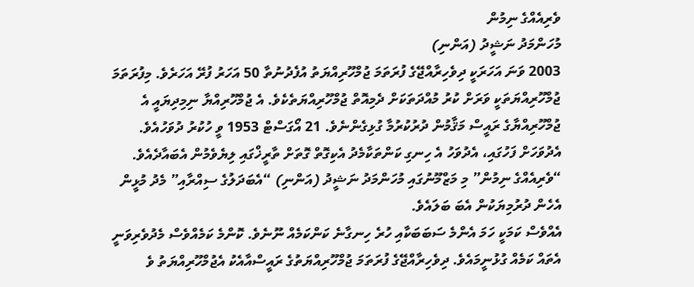ވެރިއެއްގެ ނިމުން
މުހަންމަދު ނަޝީދު (އަންނި)
2003 ވަނަ އަހަރަކީ ދިވެހިރާއްޖޭގެ ފުރަތަމަ ޖުމްހޫރިއްޔަތު އުފެދުނުތާ 50 އަހަރު ފުރޭ އަހަރެވެ. މިފުރަތަމަ ޖުމްހޫރިއްޔަތަކީ ވަރަށް ކުރު މުއްދަތަކަށް ދެމިއޮތް ޖުމްހޫރިއްޔަތެކެވެ. އެ ޖުމްހޫރިއްޔާ ނިމިދިޔައީ އެ ޖުމްހޫރިއްޔާގެ ރައީސް މަޤާމުން ދުރުކުރުމާ ގުޅިގެންނެވެ. 21 އޯގަސްޓް 1953 ވީ ހުކުރު ދުވަހުއެވެ. އެދުވަހަށް ފަހުގައި، އެދުވަހު އެ ހިނގި ކަންތަކާމެދު އެކިގޮތް ގޮތަށް ތާރީޚްގައި ލިޔެވެމުން އެބައާދެއެވެ. “ވެރިއެއްގެ ނިމުން” މި މަޒްމޫނުގައި މުހަންމަދު ނަޝީދު (އަންނި) “އެބަދަލުގެ ސިއްރާއި” މެދު މުޅީން އެހެން ދުރުމިޔަކުން އެބަ ބަލައެވެ.
އެއްވެސް ކަމަކީ ހަމަ އެންމެ ސަބަބަކާއި ހުރެ ހިނގާނެ ކަންކަމެއް ނޫނެވެ. ކޮންމެ ކަމެއްވެސް މެދުވެރިވަނީ އެތައް ކަމެއް ގުޅުނީމައެވެ. ދިވެހިރާއްޖޭގެ ފުރަތަމަ ޖުމްހޫރިއްޔަތުގެ ރައީސްއާއެކު އެޖުމްހޫރިއްޔަތު ވެ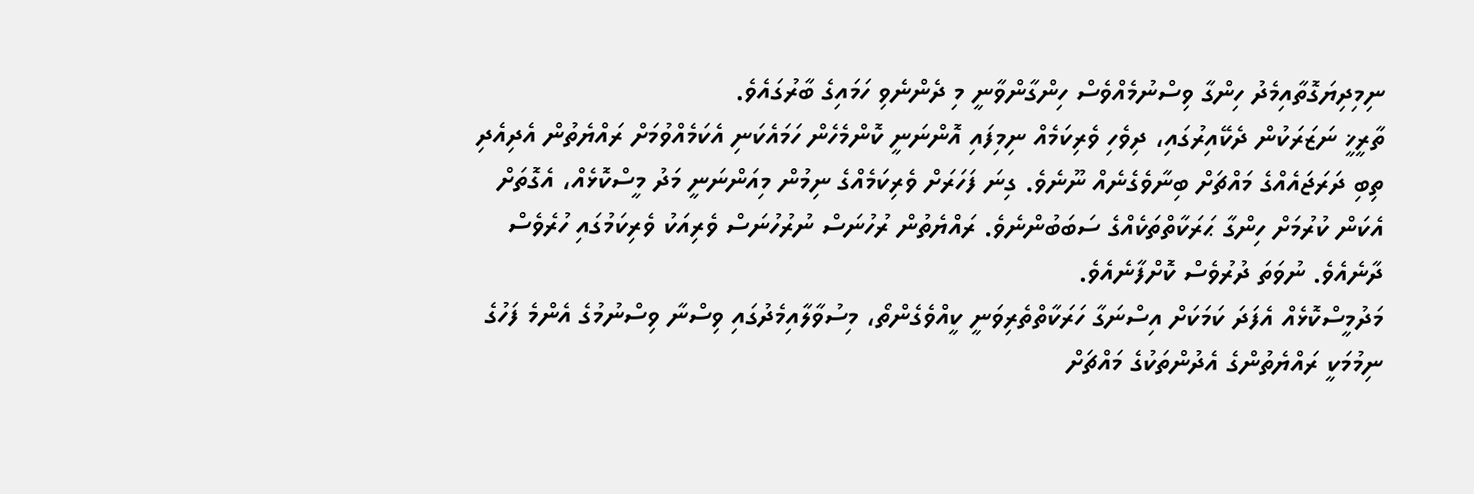ނިމިދިޔަގޮތާއިމެދު ހިންގާ ވިސްނުމެއްވެސް ހިންގާންވާނީ މި ދެންނެވި ހަމައިގެ ބާރުގައެވެ.
ތާރީޚީ ނަޒަރަކުން ދެކޭއިރުގައި، ދިވެހި ވެރިކަމެއް ނިމިފައި އޮންނަނީ ކޮންމެހެން ހަމައެކަނި އެކަމެއްވުމަށް ރައްޔެތުން އެދިއެދި ތިބި ދަރަޖައެއްގެ މައްޗަށް ބިނާވެގެނެއް ނޫނެވެ. ގިނަ ފަހަރަށް ވެރިކަމެއްގެ ނިމުން މިއަންނަނީ މަދު މީސްކޮޅެއް، އެގޮތަށް އެކަން ކުރުމަށް ހިންގާ ޙަރަކާތްތަކެއްގެ ސަބަބުންނެވެ. ރައްޔެތުން ރުހުނަސް ނުރުހުނަސް ވެރިއަކު ވެރިކަމުގައި ހުރެވެސް ދާނެއެވެ. ނުވަތަ ދުރުވެސް ކޮށްފާނެއެވެ.
މަދުމީސްކޮޅެއް އެފަދަ ކަމަކަށް އިސްނަގާ ހަރަކާތްތެރިވަނީ ކީއްވެގެންތޯ، މިސުވާލާއިމެދުގައި ވިސްނާ ވިސްނުމުގެ އެންމެ ފަހުގެ ނިމުމަކީ ރައްޔެތުންގެ އެދުންތަކުގެ މައްޗަށް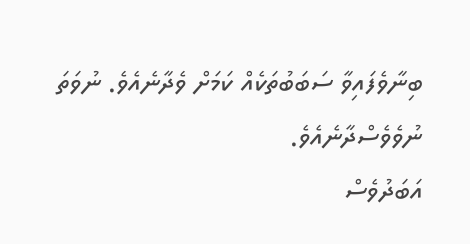ބިނާވެފައިވާ ސަބަބުތަކެއް ކަމަށް ވެދާނެއެވެ. ނުވަތަ ނުވެވެސްދާނެއެވެ.
އަބަދުވެސް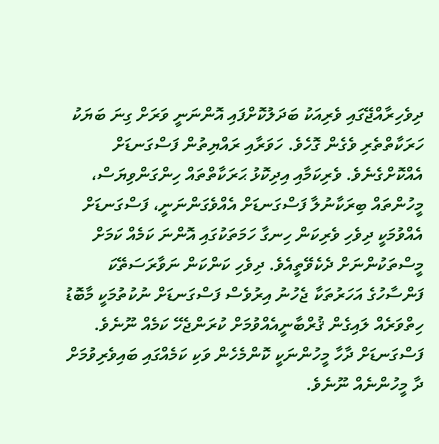ދިވެހިރާއްޖޭގައި ވެރިއަކު ބަދަލުކޮށްފައި އޮންނަނީ ވަރަށް ގިނަ ބަޔަކު ހަރަކާތްތެރި ވެގެން ގޮހެވެ. ހަވަރާއި ރައްޔިތުން ފަސްގަނޑަށް އެއްކޮށްގެނެވެ. ވެރިކަމާއި އިދިކޮޅު ޙަރަކާތްތައް ހިންގަންވިޔަސް، މީހުންތައް ބިރަކާނުލާ ފަސްގަނޑަށް އެއްވެގަންނަނީ، ފަސްގަނޑަށް އެއްވުމަކީ ދިވެހި ވެރިކަން ހިނގާ ހަމަތަކުގައި އޮންނަ ކަމެއް ކަމަށް މީސްތަކުންނަށް ދެކެވޭތީއެވެ. ދިވެހި ކަންކަން ނަވާރަސަތޭކަ ފަންސާހުގެ އަހަރުތަކާ ޖެހުނު އިރުވެސް ފަސްގަނޑަށް ނުކުތުމަކީ މާބޮޑު ހިތްވަރެއް ލައިގެން ޤުރްބާނީއެއްވުމަށް ކުރަންޖެހޭ ކަމެއް ނޫނެވެ. ފަސްގަނޑަށް ދާހާ މީހުންނަކީ ކޮންމެހެން ވަކި ކަމެއްގައި ބައިވެރިވުމަށް ދާ މީހުންނެއް ނޫނެވެ.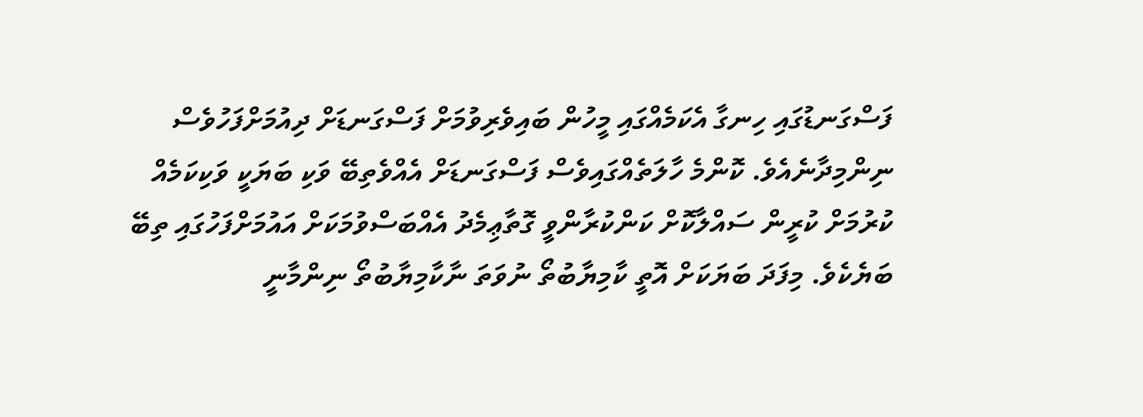ފަސްގަނޑުގައި ހިނގާ އެކަމެއްގައި މީހުން ބައިވެރިވުމަށް ފަސްގަނޑަށް ދިއުމަށްފަހުވެސް ނިންމިދާނެއެވެ. ކޮންމެ ހާލަތެއްގައިވެސް ފަސްގަނޑަށް އެއްވެތިބޭ ވަކި ބަޔަކީ ވަކިކަމެއް ކުރުމަށް ކުރީން ސައްލާކޮށް ކަންކުރާންވީ ގޮތާޢިމެދު އެއްބަސްވުމަކަށް އައުމަށްފަހުގައި ތިބޭ ބަޔެކެވެ. މިފަދަ ބަޔަކަށް އޮތީ ކާމިޔާބުތޯ ނުވަތަ ނާކާމިޔާބުތޯ ނިންމާނީ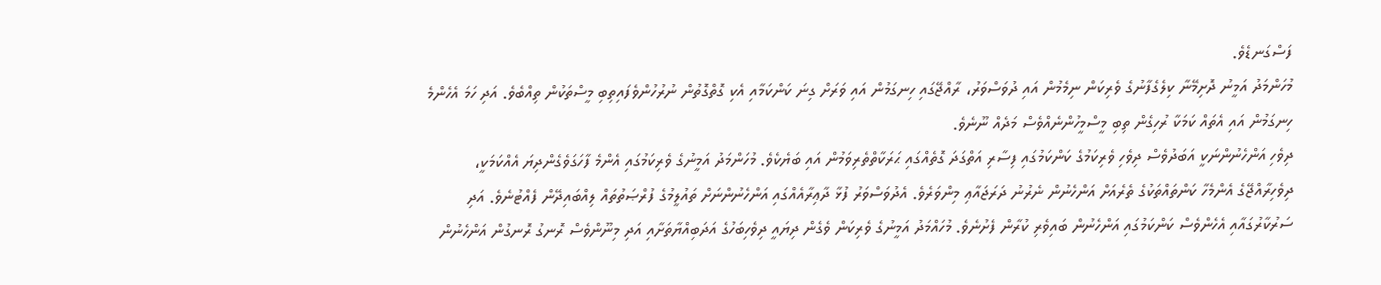ފަސްގަނޑެވެ.
މުހަންމަދު އަމީނު ދޮށިމޭނާ ކިލެގެފާނުގެ ވެރިކަން ނިމެމުން އައި ދުވަސްވަރު، ރާއްޖޭގައި ހިނގަމުން އައި ވަރަށް ގިނަ ކަންކަމާއި އެކި ގޮތްގޮތުން ނުރުހުންވެފައިތިބި މީސްތަކުން ތިއްބެވެ. އަދި ހަމަ އެހެންމެ ހިނގަމުން އައި އެތައް ކަމަކާ ރުހިގެން ތިބި މީސްމީހުންނެއްވެސް މަދެއް ނޫނެވެ.
ދިވެހި އަންހެނުންނަކީ އަބަދުވެސް ދިވެހި ވެރިކަމުގެ ކަންކަމުގައި ފިސާރި އަތްގަދަ ގޮތެއްގައި ޙަރަކާތްތެރިވަމުން އައި ބަޔެކެވެ. މުހަންމަދު އަމީނުގެ ވެރިކަމުގައި އެންމެ ފާހަގަވެގެންދިޔަ އެއްކަމަކީ، ދިވެހިރާއްޖޭގެ އެންމެހާ ކަންތައްތަކުގެ ތެރެއަށް އަންހެނުން ނެރުނު ދަރަޖައާޢި މިންވަރެވެ. އެދުވަސްވަރު ފުޅާ ދާޢިރާއެއްގައި އަންހެނުންނަށް ތައުލީމުގެ ފުރްޞަތުތައް ލިއްބައިދޭން ފެއްޓުނެވެ. އަދި ސަރުކާރުގައާއި އެހެންވެސް ކަންކަމުގައި އަންހެނުން ބައިވެރި ކުރާން ފެށުނެވެ. މުހައްމަދު އަމީނުގެ ވެރިކަން ވެގެން ދިޔައީ ދިވެހިބަހުގެ އަދަބިއްޔާތަށާއި އަދި މިނޫންވެސް ރޮނގު ރޮނގުން އަންހެނުން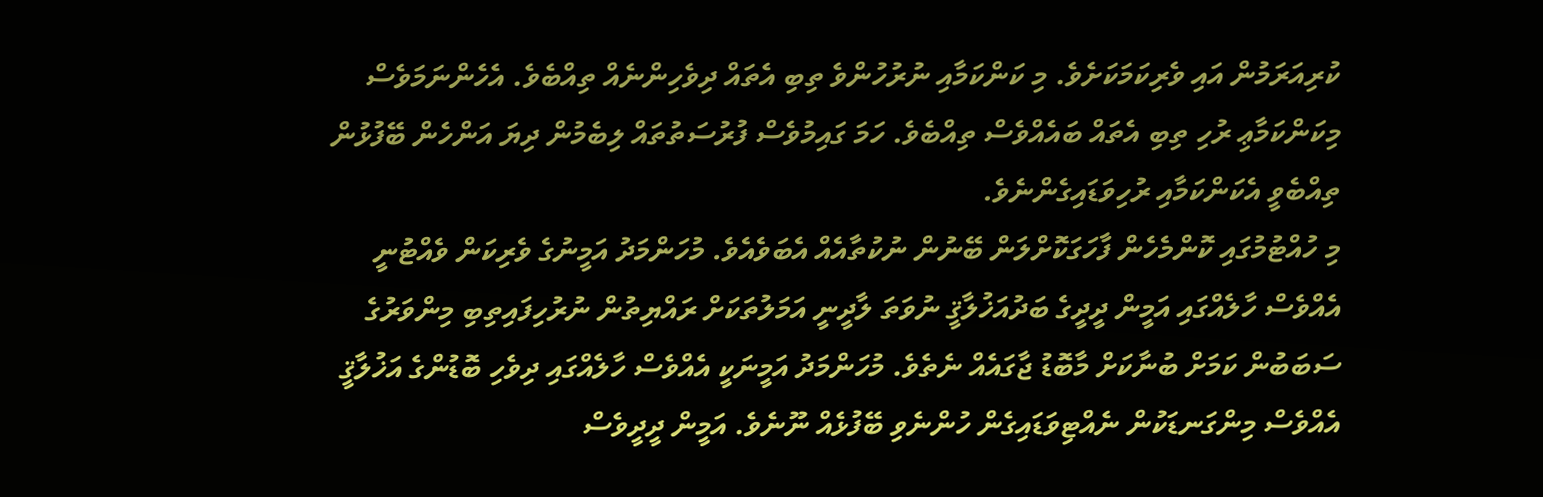ކުރިއަރަމުން އައި ވެރިކަމަކަށެވެ. މި ކަންކަމާއި ނުރުހުންވެ ތިބި އެތައް ދިވެހިންނެއް ތިއްބެވެ. އެހެންނަމަވެސް މިކަންކަމާޢި ރުހި ތިބި އެތައް ބައެއްވެސް ތިއްބެވެ. ހަމަ ގައިމުވެސް ފުރުސަތުތައް ލިބެމުން ދިޔަ އަންހެން ބޭފުޅުން ތިއްބެވީ އެކަންކަމާއި ރުހިވަޑައިގެންނެވެ.
މި ހުއްޓުމުގައި ކޮންމެހެން ފާހަގަކޮށްލަން ބޭނުން ނުކުތާއެއް އެބަވެއެވެ. މުހަންމަދު އަމީނުގެ ވެރިކަން ވެއްޓުނީ އެއްވެސް ހާލެއްގައި އަމީން ދީދީގެ ބަދުއަޚުލާޤީ ނުވަތަ ލާދީނީ އަމަލުތަކަށް ރައްޔިތުން ނުރުހިފައިތިބި މިންވަރުގެ ސަބަބުން ކަމަށް ބުނާކަށް މާބޮޑު ޖާގައެއް ނެތެވެ. މުހަންމަދު އަމީނަކީ އެއްވެސް ހާލެއްގައި ދިވެހި ބޮޑުންގެ އަޚުލާޤީ އެއްވެސް މިންގަނޑަކުން ނެއްޓިވަޑައިގެން ހުންނެވި ބޭފުޅެއް ނޫނެވެ. އަމީން ދީދީވެސް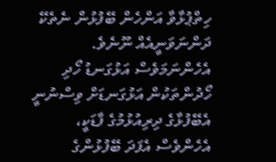ހިތްޕުޅާވާ އަންހެން ބޭފުޅުން ނެތެކޭ ދަންނަވަނީއެއް ނޫނެވެ. އެހެންނަމަވެސް އަޅުގަނޑު ހޯދި ހޯދުންތަކުން އަޅުގަނޑަށް ވިސްނުނީ އެބޭފުޅާގެ ދިރިއުޅުމުގެ ފާޑަކީ، އެހެންވެސް އެފަދަ ބޭފުޅުންގެ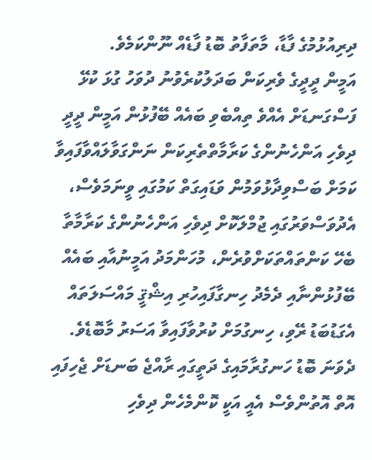ދިރިއުޅުމުގެ ފާޑާ، މާތަފާތު ބޮޑު ފާޑެއް ނޫންކަމެވެ.
އަމީން ދީދީގެ ވެރިކަން ބަދަލުކުރެވުނު ދުވަހު ގުޅަ ކުޅޭ ފަސްގަނޑަށް އެއްވެ ތިއްބެވި ބައެއް ބޭފުޅުން އަމީން ދީދީ ދިވެހި އަންހެނުންގެ ކަރާމާތްތެރިކަން ނަންގަވާލައްވާފައިވާ ކަމަށް ބަސްވިދާޅުވަމުން ވަޑައިގަތް ކަމުގައި ވީނަމަވެސް، އެދުވަސްވަރުގައި ޖުމްލަކޮށް ދިވެހި އަންހެނުންގެ ކަރާމާތާ ބެހޭ ކަންތައްތަކަށްވުރެން، މުހަންމަދު އަމީނުއާއި ބައެއް ބޭފުޅުންނާއި ދެމެދު ހިނގާފައިހުރި އިޝްޤީ މައްސަލަތައް އެގަޑުބަޑު ރޭވި، ހިނގުމަށް ކުރުވާފައިވާ އަސަރު މާބޮޑެވެ.
ދެވަނަ ބޮޑު ހަނގުރާމައިގެ ދަތީގައި ރާއްޖެ ބަނޑަށް ޖެހިފައި އޮތް އޮތުންވެސް އެއީ އަކީ ކޮންމެހެން ދިވެހި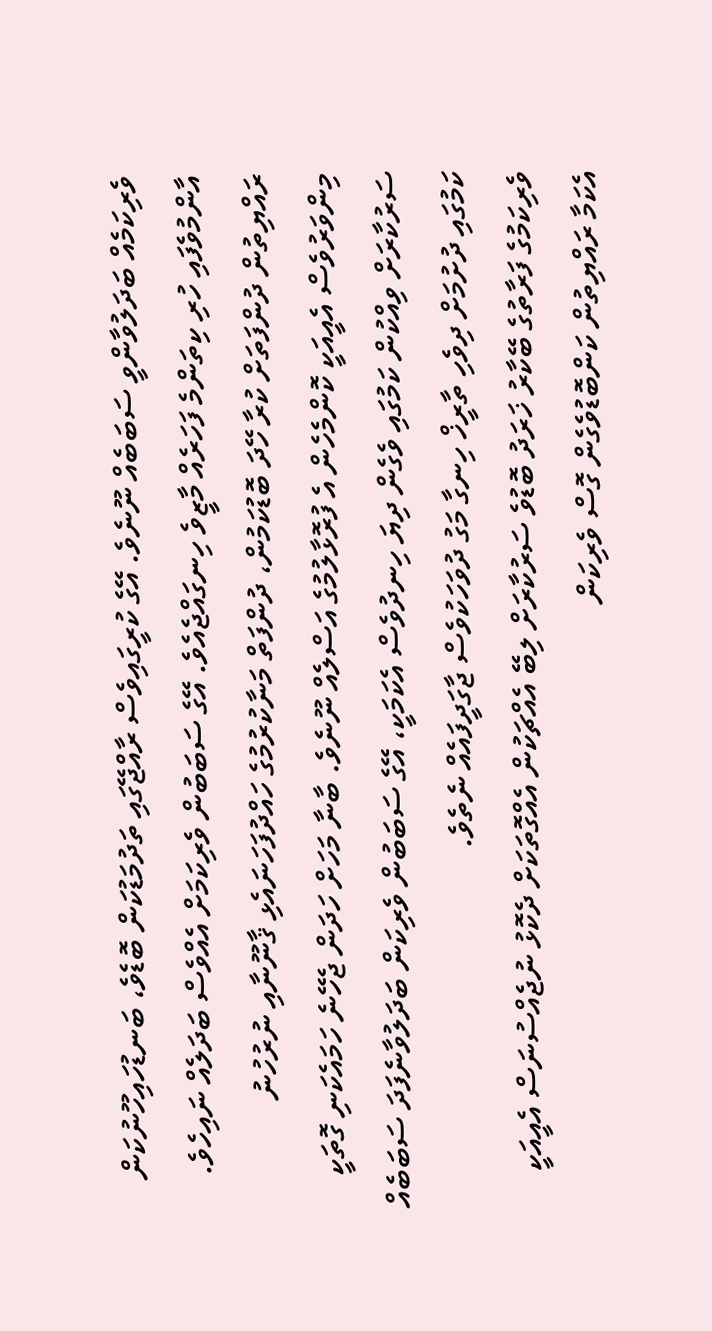ވެރިކަމެއް ބަދަލުވާންވީ ސަބަބެއް ނޫނެވެ. އޭގެ ކުރީގައިވެސް ރާއްޖޭގައި ތަދުމަޑުކަން ބޮޑެވެ، ބަނޑުހައިހޫނުކަން އާންމުވެފައި ހުރި ކިތަންމެ ފަހަރެއް މާޒީވެ ހިނގައްޖެއެވެ. އޭގެ ސަބަބުން ވެރިކަމަށް އެއްވެސް ބަދަލެއް ނައިހެވެ. ރައްޔިތުން ދުންފަތަށް ކުރާ ހޭދަ ބޮޑުކަމުން، ދުންފަތް މަނާކުރުމުގެ ހައްދުފަހަނައެޅި ޤާނޫނާއި ނުރުހުނު މިންވަރުވެސް އެއީއަކީ ކޮންމެހެން އެ ފުރޮޅާލުމުގެ އަސްލެއް ނޫނެވެ. ބާނާ މަހަށް ހަދަން ޖެހޭނެ ހަމައެކަނި ގޮތަކީ ސަރުކާރަށް ވިއްކުން ކަމުގައި ވެގެން ދިޔަ ހިނދުވެސް އެކަމަކީ، އޭގެ ސަބަބުން ވެރިކަން ބަދަލުވާނެފަދަ ސަބަބެއް ކަމުގައި ދުށުމަށް ދިވެހި ތާރީޚް ހިނގާ މަގު ދުވަހަކުވެސް ޖާގަދީފައެއް ނެތެވެ.
ވެރިކަމުގެ ފަރާތުގެ ބޭކާރު ޚަރަދު ބޮޑުވެ ސަރުކާރަށް ލިބޭ އެއްޗަކުން އެއްގޮތަކަށް ދެކޮޅު ނުޖެއްސުނަސް އެއީއަކީ އެކަމާ ރައްޔިތުން ކަންބޮޑުވެގެން ގޮސް ވެރިކަން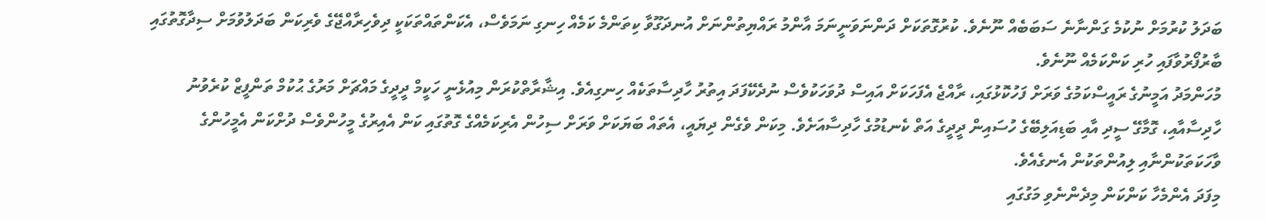ބަދަލު ކުރުމަށް ނުކުމެ ގަންނާނެ ސަބަބެއް ނޫނެވެ. ކުރުގޮތަކަށް ދަންނަވަނީނަމަ އާންމު ރައްޔިތުންނަށް އުނދަގޫވާ ކިތަންމެ ކަމެއް ހިނގި ނަމަވެސް، އެކަންތައްތަކަކީ ދިވެހިރާއްޖޭގެ ވެރިކަން ބަދަލުވުމަށް ސިދާގޮތުގައި ބާރުފޯރުވާފައި ހުރި ކަންކަމެއް ނޫނެވެ.
މުހަންމަދު އަމީނުގެ ރައީސްކަމުގެ ވަރަށް ފަހުކޮޅުގައި، ރާއްޖެ އެފަހަކަށް އައިސް ދުވަހަކުވެސް ނުދެކޭފަދަ އިތުރު ހާދިސާތަކެއް ހިނގިއެވެ. އިޝާރާތްކުރަން މިއުޅެނީ ހަކީމް ދީދީގެ މައްޗަށް މަރުގެ ޙުކުމް ތަންފީޒް ކުރެވުނު ހާދިސާއާއި، ގޮމާގޭ ސީދި އާއި ބަޑިއަލިބޭގެ ހުސައިން ދީދީގެ އަތް ކެނޑުމުގެ ހާދިސާއަށެވެ. މިކަން ވެގެން ދިޔައީ، އެތައް ބަޔަކަށް ވަރަށް ސިހުން އެރިކަމެއްގެ ގޮތުގައި ކަން އެއިރުގެ މީހުންވެސް ދުށްކަން އެމީހުންގެ ވާހަކަތަކުންނާއި ލިއުންތަކުން އެނގެއެވެ.
މިފަދަ އެންމެހާ ކަންކަން މިދެންނެވި މަގުގައި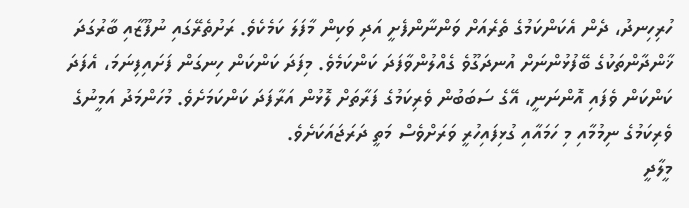ހުރިހިނދު، ދެން އެކަންކަމުގެ ތެރެއަށް ވަންނާންފެށީ އަދި ވަކިން މާފަލަ ކަމެކެވެ. ރަށުތެރޭގައި ނުފޫޒާއި ބާރުގަދަ ޚާންދާންތަކުގެ ބޭފުޅުންނަށް އުނދަގޫވެ ގެއްލުންވާފަދަ ކަންކަމެވެ. މިފަދަ ކަންކަން ހިނގަން ފަށައިފިނަމަ، އެފަދަ ކަންކަން ވެފައި އޮންނަނީ، އޭގެ ސަބަބުން ވެރިކަމުގެ ފަރާތަށް ލޮޅުން އަރާފަދަ ކަންކަމަށެވެ. މުހަންމަދު އަމީނުގެ ވެރިކަމުގެ ނިމުމާއި މި ހަމައާއި ގުޅިފައިހުރީ ވަރަށްވެސް މަތީ ދަރަޖައަކަށެވެ.
މީލާދީ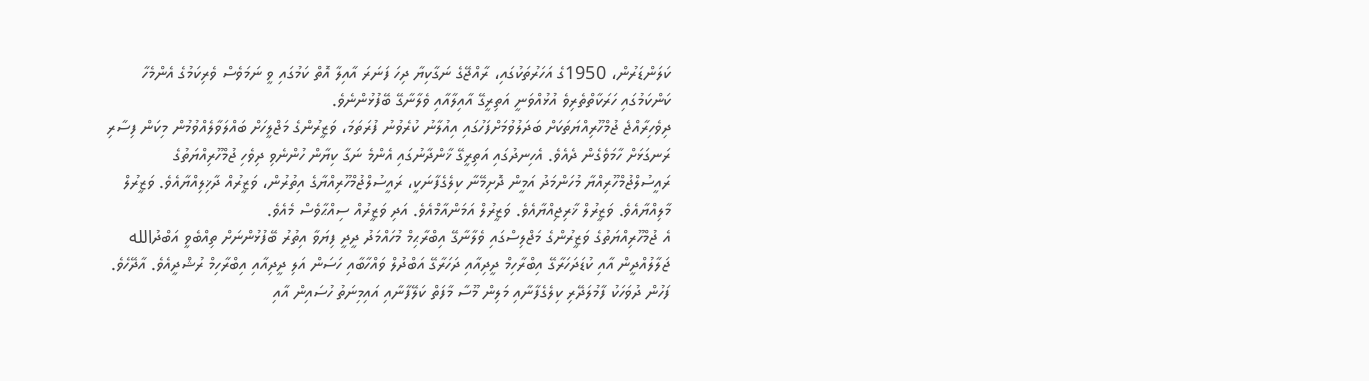ކަލަންޑަރުން، 1950ގެ އަހަރުތަކުގައި، ރާއްޖޭގެ ނަގާކިޔާ ދިހަ ފަނަރަ އާއިލާ އޮތް ކަމުގައި ވީ ނަމަވެސް ވެރިކަމުގެ އެންމެހާ ކަންކަމުގައި ހަރަކާތްތެރިވެ އުޅުއްވަނީ އަތިރީގޭ އާއިލާއާއި ވެލާނާގޭ ބޭފުޅުންނެވެ.
ދިވެހިރާއްޖެ ޖުމްހޫރިއްޔަތަކަށް ބަދަލުވުމަށްފަހުގައި އިއުލާނު ކުރެވުނު ފުރަތަމަ، ވަޒީރުންގެ މަޖްލީހަށް ބައްލަވާލެއްވުމުން މިކަން ފިސާރި ރަނގަޅަށް ހާމަވެގެން ދެއެވެ. އެހިނދުގައި އަތިރީގޭ ޚާންދާނުގައި އެންމެ ނަގާ ކިޔާން ހުންނެވި ދިވެހި ޖުމްހޫރިއްޔަތުގެ ރައީސުލްޖުމްހޫރިއްޔާ މުހަންމަދު އަމީން ދޮށިމޭނާ ކިލެގެފާނަކީ، ރައީސުލްޖުމްހޫރިއްޔާގެ އިތުރުން، ވަޒީރުއް ދާޚިލިއްޔާއެވެ. ވަޒީރުލް މާލިއްޔާއެވެ. ވަޒީރުލް ޚާރިޖިއްޔާއެވެ. ވަޒީރުލް އަމަންއާމްއެވެ. އަދި ވަޒީރުއް ސިއްޙާވެސް މެއެވެ.
އެ ޖުމްހޫރިއްޔަތުގެ ވަޒީރުންގެ މަޖްލިސްގައި ވެލާނާގޭ އިބްރާޙިމް މުހައްމަދު ދީދީ ފިޔަވާ އިތުރު ބޭފުޅުންނަށް ތިއްބެވީ އަބްދުالله ޖަލާލުއްދީން އާއި ކުޑަދަހަރާގޭ އިބްރާހިމް ދީދިއާއި ދަހަރާގޭ އަބްދުލް ވައްހާބާއި ހަސަން އަލި ދީދިއާއި އިބްރާހިމް ރުޝްދީއެވެ. އާދޭހެވެ. ފަހުން ދުވަހަކު ފާމުލަދޭރި ކިލެގެފާނާއި މަލިން މޫސާ މާފަތް ކަލޭފާނާއި އައިމިނަތު ހުސައިން އާއި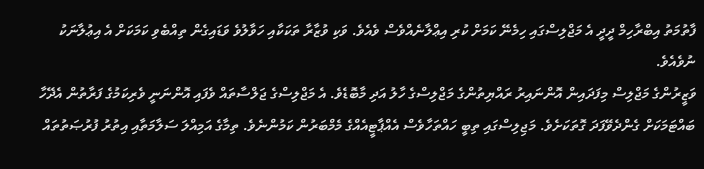ފާތުމަތު އިބްރާހިމް ދީދީ އެ މަޖްލިސްގައި ހިމެނޭ ކަމަށް ކުރި އިޢްލާނެއްވެސް ވެއެވެ. ވަކި ވުޒާރާ ތަކަކާއި ހަވާލުވެ ވަޑައިގެން ތިއްބެވި ކަމަކަށް އެ އިޢުލާނަކު ނުވެއެވެ.
ވަޒީރުންގެ މަޖްލިސް މިފަދައިން އޮންނައިރު ރައްޔިތުންގެ މަޖްލިސްގެ ހާލު އަދި މާބޮޑެވެ. އެ މަޖްލިސްގެ ޖަލްސާތައް ވެފައި އޮންނަނީ ވެރިކަމުގެ ފަރާތުން އެދޭހާ ބައްޓަމަކަށް ގެންދެވޭފަދަ ގޮތަކަށެވެ. މަޖިލިސްގައި ތިބީ ހައްތަހާވެސް އެއްޕާޓީއެއްގެ މެމްބަރުން ކަމުންނެވެ. ތިމާގެ އަމިއްލަ ސަލާމަތާއި އިތުރު ފުރުޞަތުތައް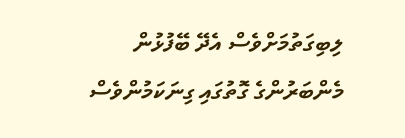ލިބިގަތުމަށްވެސް އެދޭ ބޭފުޅުން މެންބަރުންގެ ގޮތުގައި ގިނަކަމުންވެސް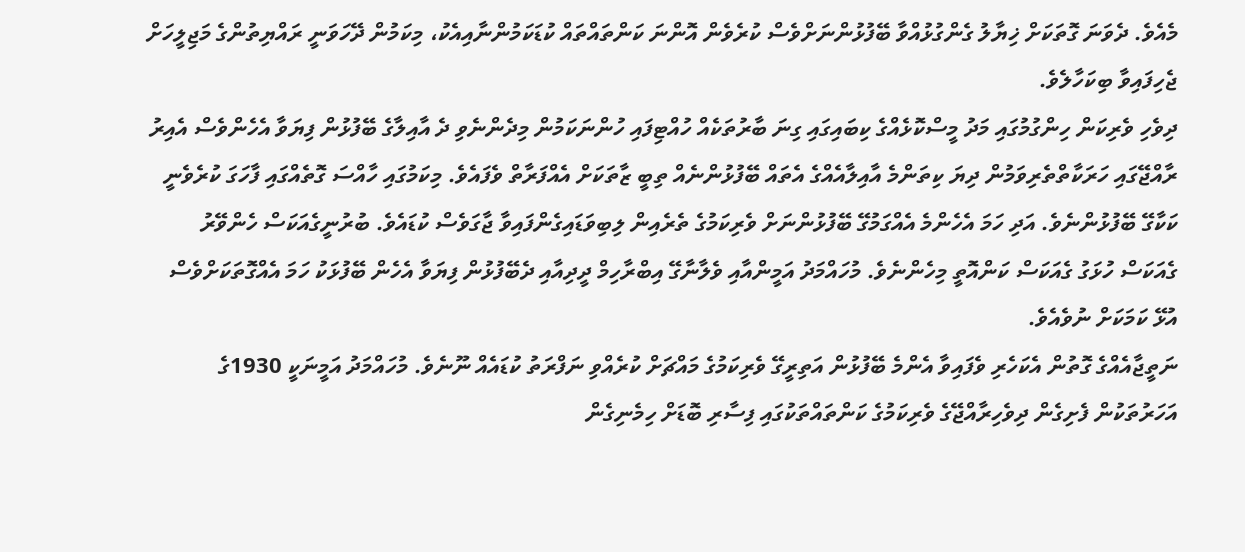މެއެވެ. ދެވަނަ ގޮތަކަށް ޚިޔާލު ގެންގުޅުއްވާ ބޭފުޅުންނަށްވެސް ކުރެވެން އޮންނަ ކަންތައްތައް ކުޑަކަމުންނާއިއެކު، މިކަމުން ދޭހަވަނީ ރައްޔިތުންގެ މަޖިލީހަށް ޖެހިފައިވާ ބިކަހާލެވެ.
ދިވެހި ވެރިކަން ހިންގުމުގައި މަދު މީސްކޮޅެއްގެ ކިބައިގައި ގިނަ ބާރުތަކެއް ހުއްޓިފައި ހުންނަކަމުން މިދެންނެވި ދެ އާއިލާގެ ބޭފުޅުން ފިޔަވާ އެހެންވެސް އެއިރު ރާއްޖޭގައި ހަރަކާތްތެރިވަމުން ދިޔަ ކިތަންމެ އާއިލާއެއްގެ އެތައް ބޭފުޅުންނެއް ތިބީ ޒާތަކަށް އެއްފަރާތް ވެފައެވެ. މިކަމުގައި ހާއްސަ ގޮތެއްގައި ފާހަގަ ކުރެވެނީ ކަކާގޭ ބޭފުޅުންނެވެ. އަދި ހަމަ އެހެންމެ އެއްގަމުގޭ ބޭފުޅުންނަށް ވެރިކަމުގެ ތެރެއިން ލިބިވަޑައިގެންފައިވާ ޖާގަވެސް ކުޑައެވެ. ބުރުނީގެއަކަސް ހެންވޭރު ގެއަކަސް ހުޅަގު ގެއަކަސް ކަންއޮތީ މިހެންނެވެ. މުހައްމަދު އަމީންއާއި ވެލާނާގޭ އިބްރާހިމް ދީދިއާއި ދެބޭފުޅުން ފިޔަވާ އެހެން ބޭފުޅަކު ހަމަ އެއްގޮތަކަށްވެސް އުޅޭ ކަމަކަށް ނުވެއެވެ.
ނަތީޖާއެއްގެ ގޮތުން އެކަހެރި ވެފައިވާ އެންމެ ބޭފުޅުން އަތިރީގޭ ވެރިކަމުގެ މައްޗަށް ކުރެއްވި ނަފްރަތު ކުޑައެއް ނޫނެވެ. މުހައްމަދު އަމީނަކީ 1930ގެ އަހަރުތަކުން ފެށިގެން ދިވެހިރާއްޖޭގެ ވެރިކަމުގެ ކަންތައްތަކުގައި ފިސާރި ބޮޑަށް ހިމެނިގެން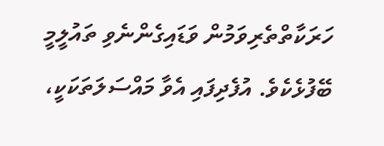ހަރަކާތްތެރިވަމުން ވަޑައިގެންނެވި ތައުލީމީ ބޭފުޅެކެވެ. އުފެދިފައި އެވާ މައްސަލަތަކަކީ،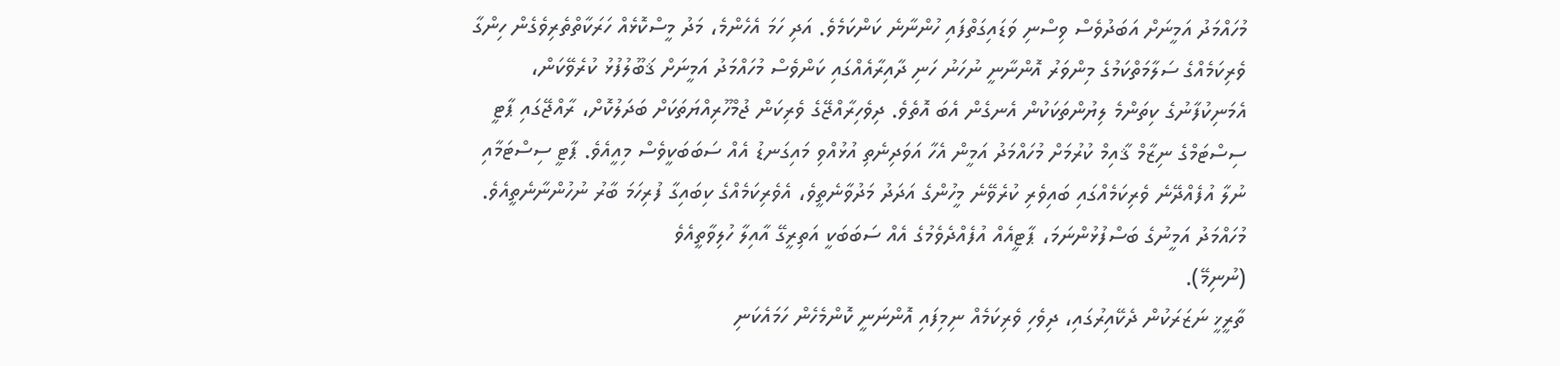މުހައްމަދު އަމީނަށް އަބަދުވެސް ވިސްނި ވަޑައިގަތްފައި ހުންނާނެ ކަންކަމެވެ. އަދި ހަމަ އެހެންމެ، މަދު މީސްކޮޅެއް ހަރަކާތްތެރިވެގެން ހިންގާ ވެރިކަމެއްގެ ސަލާމަތްކަމުގެ މިންވަރު އޮންނާނީ ނުހަނު ހަނި ދާއިރާއެއްގައި ކަންވެސް މުހައްމަދު އަމީނަށް ޤަބޫލުފުޅު ކުރެވޭކަން، އެމަނިކުފާނުގެ ކިތަންމެ ލިޔުންތަކަކުން އެނގެން އެބަ އޮތެވެ. ދިވެހިރާއްޖޭގެ ވެރިކަން ޖުމްހޫރިއްޔަތަކަށް ބަދަލުކޮށް، ރާއްޖޭގައި ޕާޓީ ސިސްޓަމްގެ ނިޒާމް ޤާއިމް ކުރުމަށް މުހައްމަދު އަމީން އެހާ އަވަދިނެތި އުޅުއްވި މައިގަނޑު އެއް ސަބަބަކީވެސް މިއީއެވެ. ޕާޓީ ސިސްޓަމާއި ނުލާ އުފެއްދޭނެ ވެރިކަމެއްގައި ބައިވެރި ކުރެވޭނެ މީހުންގެ އަދަދު މަދުވާނެތީވެ، އެވެރިކަމެއްގެ ކިބައިގާ ފުރިހަމަ ބާރު ނުހުންނާނެތީއެވެ. މުހައްމަދު އަމީނުގެ ބަސްފުޅުންނަމަ، ޕާޓީއެއް އުފެއްދެވެމުގެ އެއް ސަބަބަކީ އަތިރީގޭ އާއިލާ ހުލިވާތީއެވެ
(ނުނިމޭ).
ތާރީޚީ ނަޒަރަކުން ދެކޭއިރުގައި، ދިވެހި ވެރިކަމެއް ނިމިފައި އޮންނަނީ ކޮންމެހެން ހަމައެކަނި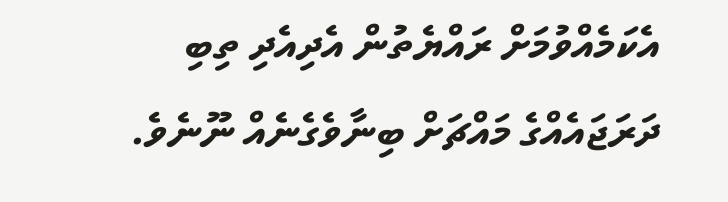އެކަމެއްވުމަށް ރައްޔެތުން އެދިއެދި ތިބި ދަރަޖައެއްގެ މައްޗަށް ބިނާވެގެނެއް ނޫނެވެ.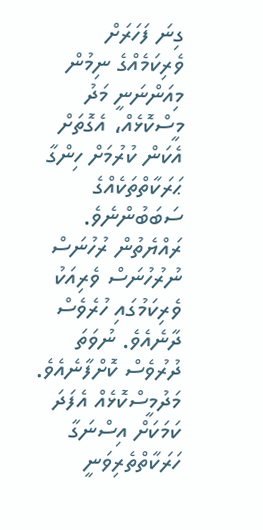ގިނަ ފަހަރަށް ވެރިކަމެއްގެ ނިމުން މިއަންނަނީ މަދު މީސްކޮޅެއް، އެގޮތަށް އެކަން ކުރުމަށް ހިންގާ ޙަރަކާތްތަކެއްގެ ސަބަބުންނެވެ. ރައްޔެތުން ރުހުނަސް ނުރުހުނަސް ވެރިއަކު ވެރިކަމުގައި ހުރެވެސް ދާނެއެވެ. ނުވަތަ ދުރުވެސް ކޮށްފާނެއެވެ.
މަދުމީސްކޮޅެއް އެފަދަ ކަމަކަށް އިސްނަގާ ހަރަކާތްތެރިވަނީ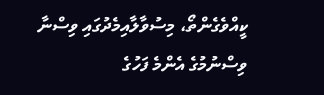ކީއްވެގެންތޯ، މިސުވާލާއިމެދުގައި ވިސްނާ ވިސްނުމުގެ އެންމެ ފަހުގެ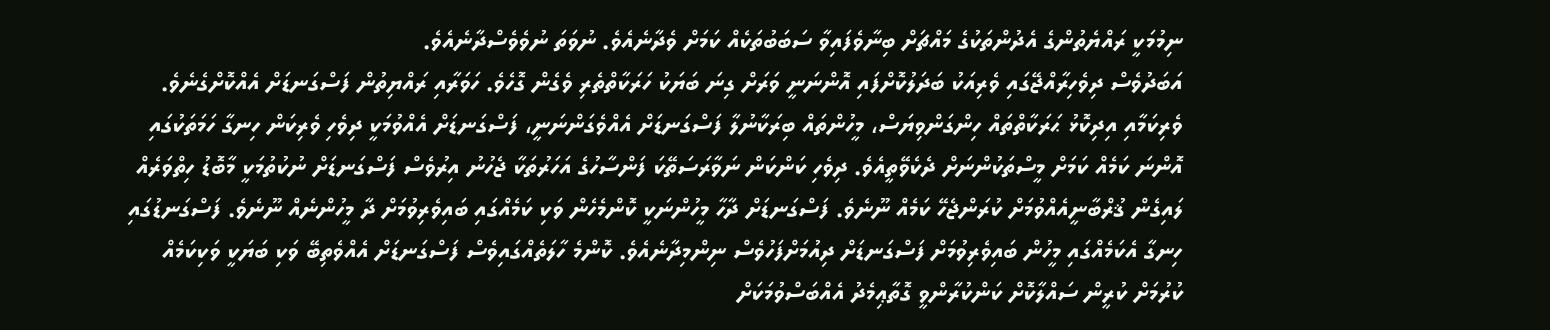ނިމުމަކީ ރައްޔެތުންގެ އެދުންތަކުގެ މައްޗަށް ބިނާވެފައިވާ ސަބަބުތަކެއް ކަމަށް ވެދާނެއެވެ. ނުވަތަ ނުވެވެސްދާނެއެވެ.
އަބަދުވެސް ދިވެހިރާއްޖޭގައި ވެރިއަކު ބަދަލުކޮށްފައި އޮންނަނީ ވަރަށް ގިނަ ބަޔަކު ހަރަކާތްތެރި ވެގެން ގޮހެވެ. ހަވަރާއި ރައްޔިތުން ފަސްގަނޑަށް އެއްކޮށްގެނެވެ. ވެރިކަމާއި އިދިކޮޅު ޙަރަކާތްތައް ހިންގަންވިޔަސް، މީހުންތައް ބިރަކާނުލާ ފަސްގަނޑަށް އެއްވެގަންނަނީ، ފަސްގަނޑަށް އެއްވުމަކީ ދިވެހި ވެރިކަން ހިނގާ ހަމަތަކުގައި އޮންނަ ކަމެއް ކަމަށް މީސްތަކުންނަށް ދެކެވޭތީއެވެ. ދިވެހި ކަންކަން ނަވާރަސަތޭކަ ފަންސާހުގެ އަހަރުތަކާ ޖެހުނު އިރުވެސް ފަސްގަނޑަށް ނުކުތުމަކީ މާބޮޑު ހިތްވަރެއް ލައިގެން ޤުރްބާނީއެއްވުމަށް ކުރަންޖެހޭ ކަމެއް ނޫނެވެ. ފަސްގަނޑަށް ދާހާ މީހުންނަކީ ކޮންމެހެން ވަކި ކަމެއްގައި ބައިވެރިވުމަށް ދާ މީހުންނެއް ނޫނެވެ. ފަސްގަނޑުގައި ހިނގާ އެކަމެއްގައި މީހުން ބައިވެރިވުމަށް ފަސްގަނޑަށް ދިއުމަށްފަހުވެސް ނިންމިދާނެއެވެ. ކޮންމެ ހާލަތެއްގައިވެސް ފަސްގަނޑަށް އެއްވެތިބޭ ވަކި ބަޔަކީ ވަކިކަމެއް ކުރުމަށް ކުރީން ސައްލާކޮށް ކަންކުރާންވީ ގޮތާޢިމެދު އެއްބަސްވުމަކަށް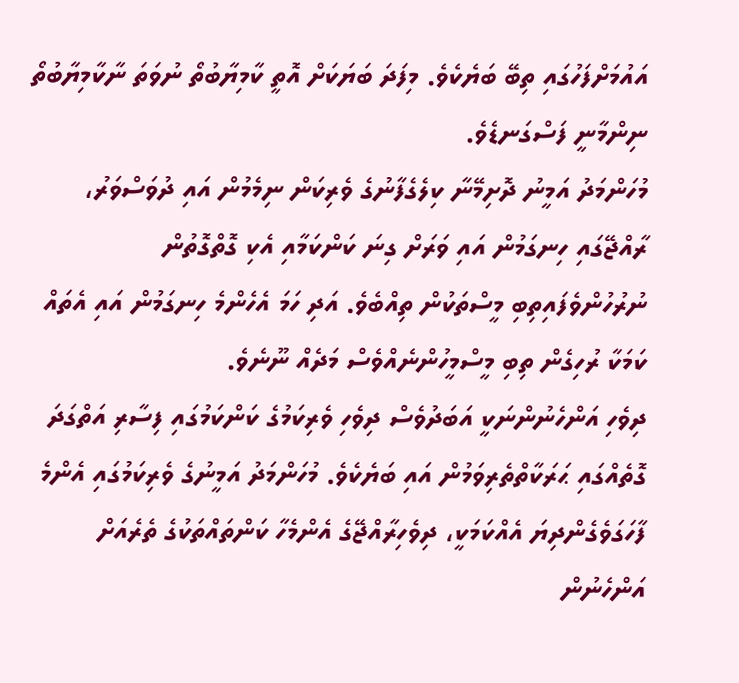އައުމަށްފަހުގައި ތިބޭ ބަޔެކެވެ. މިފަދަ ބަޔަކަށް އޮތީ ކާމިޔާބުތޯ ނުވަތަ ނާކާމިޔާބުތޯ ނިންމާނީ ފަސްގަނޑެވެ.
މުހަންމަދު އަމީނު ދޮށިމޭނާ ކިލެގެފާނުގެ ވެރިކަން ނިމެމުން އައި ދުވަސްވަރު، ރާއްޖޭގައި ހިނގަމުން އައި ވަރަށް ގިނަ ކަންކަމާއި އެކި ގޮތްގޮތުން ނުރުހުންވެފައިތިބި މީސްތަކުން ތިއްބެވެ. އަދި ހަމަ އެހެންމެ ހިނގަމުން އައި އެތައް ކަމަކާ ރުހިގެން ތިބި މީސްމީހުންނެއްވެސް މަދެއް ނޫނެވެ.
ދިވެހި އަންހެނުންނަކީ އަބަދުވެސް ދިވެހި ވެރިކަމުގެ ކަންކަމުގައި ފިސާރި އަތްގަދަ ގޮތެއްގައި ޙަރަކާތްތެރިވަމުން އައި ބަޔެކެވެ. މުހަންމަދު އަމީނުގެ ވެރިކަމުގައި އެންމެ ފާހަގަވެގެންދިޔަ އެއްކަމަކީ، ދިވެހިރާއްޖޭގެ އެންމެހާ ކަންތައްތަކުގެ ތެރެއަށް އަންހެނުން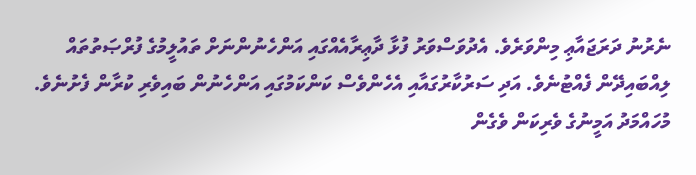ނެރުނު ދަރަޖައާޢި މިންވަރެވެ. އެދުވަސްވަރު ފުޅާ ދާޢިރާއެއްގައި އަންހެނުންނަށް ތައުލީމުގެ ފުރްޞަތުތައް ލިއްބައިދޭން ފެއްޓުނެވެ. އަދި ސަރުކާރުގައާއި އެހެންވެސް ކަންކަމުގައި އަންހެނުން ބައިވެރި ކުރާން ފެށުނެވެ. މުހައްމަދު އަމީނުގެ ވެރިކަން ވެގެން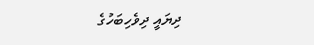ދިޔައީ ދިވެހިބަހުގެ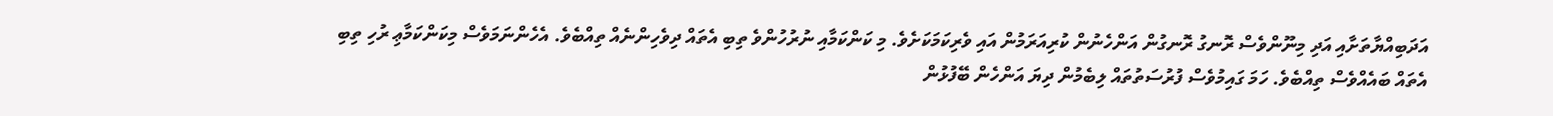އަދަބިއްޔާތަށާއި އަދި މިނޫންވެސް ރޮނގު ރޮނގުން އަންހެނުން ކުރިއަރަމުން އައި ވެރިކަމަކަށެވެ. މި ކަންކަމާއި ނުރުހުންވެ ތިބި އެތައް ދިވެހިންނެއް ތިއްބެވެ. އެހެންނަމަވެސް މިކަންކަމާޢި ރުހި ތިބި އެތައް ބައެއްވެސް ތިއްބެވެ. ހަމަ ގައިމުވެސް ފުރުސަތުތައް ލިބެމުން ދިޔަ އަންހެން ބޭފުޅުން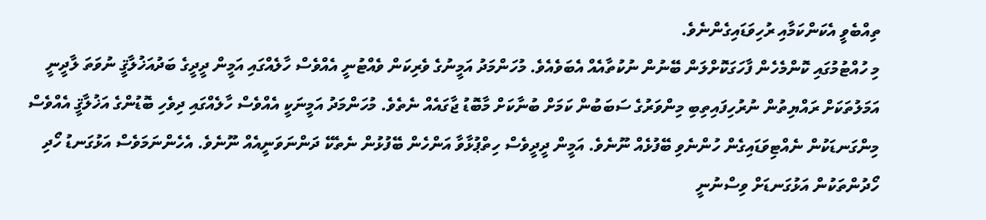ތިއްބެވީ އެކަންކަމާއި ރުހިވަޑައިގެންނެވެ.
މި ހުއްޓުމުގައި ކޮންމެހެން ފާހަގަކޮށްލަން ބޭނުން ނުކުތާއެއް އެބަވެއެވެ. މުހަންމަދު އަމީނުގެ ވެރިކަން ވެއްޓުނީ އެއްވެސް ހާލެއްގައި އަމީން ދީދީގެ ބަދުއަޚުލާޤީ ނުވަތަ ލާދީނީ އަމަލުތަކަށް ރައްޔިތުން ނުރުހިފައިތިބި މިންވަރުގެ ސަބަބުން ކަމަށް ބުނާކަށް މާބޮޑު ޖާގައެއް ނެތެވެ. މުހަންމަދު އަމީނަކީ އެއްވެސް ހާލެއްގައި ދިވެހި ބޮޑުންގެ އަޚުލާޤީ އެއްވެސް މިންގަނޑަކުން ނެއްޓިވަޑައިގެން ހުންނެވި ބޭފުޅެއް ނޫނެވެ. އަމީން ދީދީވެސް ހިތްޕުޅާވާ އަންހެން ބޭފުޅުން ނެތެކޭ ދަންނަވަނީއެއް ނޫނެވެ. އެހެންނަމަވެސް އަޅުގަނޑު ހޯދި ހޯދުންތަކުން އަޅުގަނޑަށް ވިސްނުނީ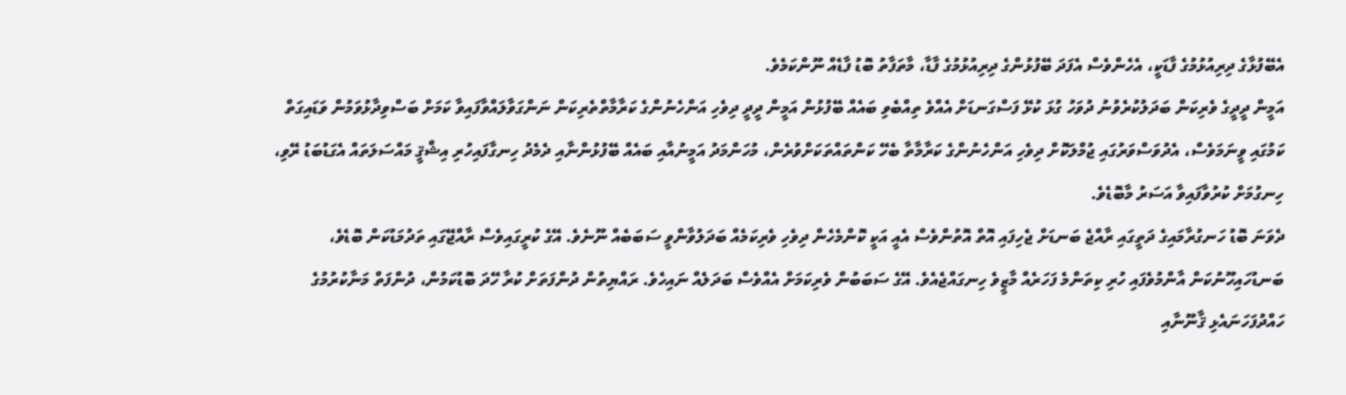އެބޭފުޅާގެ ދިރިއުޅުމުގެ ފާޑަކީ، އެހެންވެސް އެފަދަ ބޭފުޅުންގެ ދިރިއުޅުމުގެ ފާޑާ، މާތަފާތު ބޮޑު ފާޑެއް ނޫންކަމެވެ.
އަމީން ދީދީގެ ވެރިކަން ބަދަލުކުރެވުނު ދުވަހު ގުޅަ ކުޅޭ ފަސްގަނޑަށް އެއްވެ ތިއްބެވި ބައެއް ބޭފުޅުން އަމީން ދީދީ ދިވެހި އަންހެނުންގެ ކަރާމާތްތެރިކަން ނަންގަވާލައްވާފައިވާ ކަމަށް ބަސްވިދާޅުވަމުން ވަޑައިގަތް ކަމުގައި ވީނަމަވެސް، އެދުވަސްވަރުގައި ޖުމްލަކޮށް ދިވެހި އަންހެނުންގެ ކަރާމާތާ ބެހޭ ކަންތައްތަކަށްވުރެން، މުހަންމަދު އަމީނުއާއި ބައެއް ބޭފުޅުންނާއި ދެމެދު ހިނގާފައިހުރި އިޝްޤީ މައްސަލަތައް އެގަޑުބަޑު ރޭވި، ހިނގުމަށް ކުރުވާފައިވާ އަސަރު މާބޮޑެވެ.
ދެވަނަ ބޮޑު ހަނގުރާމައިގެ ދަތީގައި ރާއްޖެ ބަނޑަށް ޖެހިފައި އޮތް އޮތުންވެސް އެއީ އަކީ ކޮންމެހެން ދިވެހި ވެރިކަމެއް ބަދަލުވާންވީ ސަބަބެއް ނޫނެވެ. އޭގެ ކުރީގައިވެސް ރާއްޖޭގައި ތަދުމަޑުކަން ބޮޑެވެ، ބަނޑުހައިހޫނުކަން އާންމުވެފައި ހުރި ކިތަންމެ ފަހަރެއް މާޒީވެ ހިނގައްޖެއެވެ. އޭގެ ސަބަބުން ވެރިކަމަށް އެއްވެސް ބަދަލެއް ނައިހެވެ. ރައްޔިތުން ދުންފަތަށް ކުރާ ހޭދަ ބޮޑުކަމުން، ދުންފަތް މަނާކުރުމުގެ ހައްދުފަހަނައެޅި ޤާނޫނާއި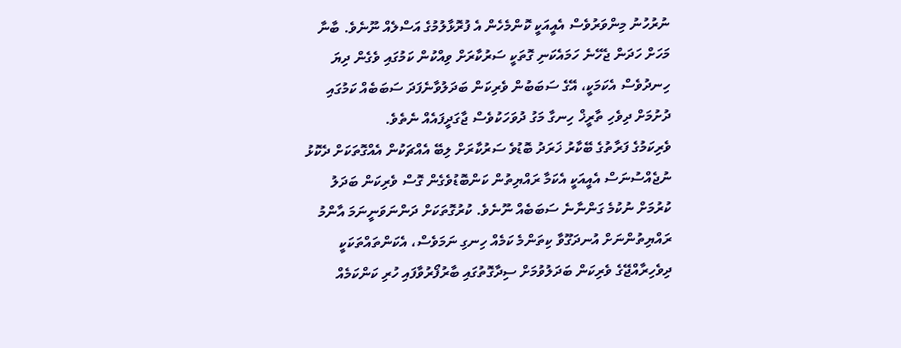ނުރުހުނު މިންވަރުވެސް އެއީއަކީ ކޮންމެހެން އެ ފުރޮޅާލުމުގެ އަސްލެއް ނޫނެވެ. ބާނާ މަހަށް ހަދަން ޖެހޭނެ ހަމައެކަނި ގޮތަކީ ސަރުކާރަށް ވިއްކުން ކަމުގައި ވެގެން ދިޔަ ހިނދުވެސް އެކަމަކީ، އޭގެ ސަބަބުން ވެރިކަން ބަދަލުވާނެފަދަ ސަބަބެއް ކަމުގައި ދުށުމަށް ދިވެހި ތާރީޚް ހިނގާ މަގު ދުވަހަކުވެސް ޖާގަދީފައެއް ނެތެވެ.
ވެރިކަމުގެ ފަރާތުގެ ބޭކާރު ޚަރަދު ބޮޑުވެ ސަރުކާރަށް ލިބޭ އެއްޗަކުން އެއްގޮތަކަށް ދެކޮޅު ނުޖެއްސުނަސް އެއީއަކީ އެކަމާ ރައްޔިތުން ކަންބޮޑުވެގެން ގޮސް ވެރިކަން ބަދަލު ކުރުމަށް ނުކުމެ ގަންނާނެ ސަބަބެއް ނޫނެވެ. ކުރުގޮތަކަށް ދަންނަވަނީނަމަ އާންމު ރައްޔިތުންނަށް އުނދަގޫވާ ކިތަންމެ ކަމެއް ހިނގި ނަމަވެސް، އެކަންތައްތަކަކީ ދިވެހިރާއްޖޭގެ ވެރިކަން ބަދަލުވުމަށް ސިދާގޮތުގައި ބާރުފޯރުވާފައި ހުރި ކަންކަމެއް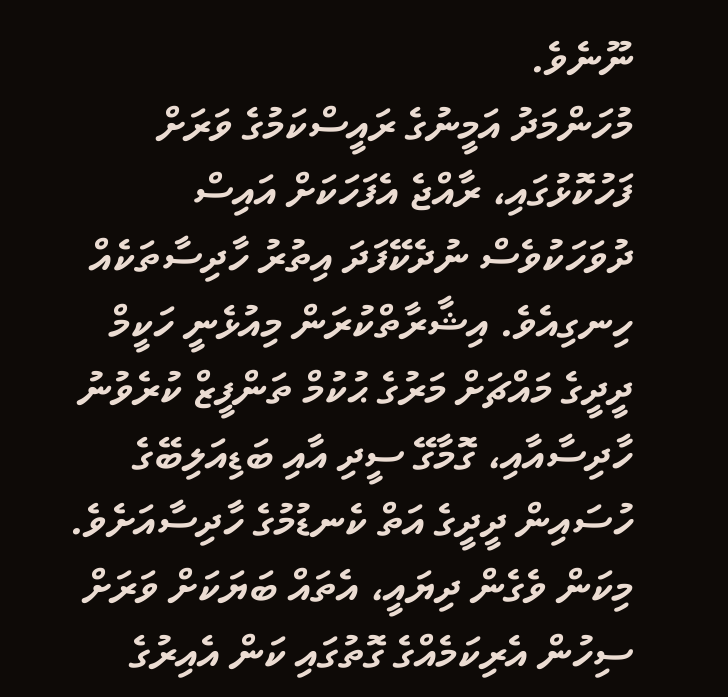ނޫނެވެ.
މުހަންމަދު އަމީނުގެ ރައީސްކަމުގެ ވަރަށް ފަހުކޮޅުގައި، ރާއްޖެ އެފަހަކަށް އައިސް ދުވަހަކުވެސް ނުދެކޭފަދަ އިތުރު ހާދިސާތަކެއް ހިނގިއެވެ. އިޝާރާތްކުރަން މިއުޅެނީ ހަކީމް ދީދީގެ މައްޗަށް މަރުގެ ޙުކުމް ތަންފީޒް ކުރެވުނު ހާދިސާއާއި، ގޮމާގޭ ސީދި އާއި ބަޑިއަލިބޭގެ ހުސައިން ދީދީގެ އަތް ކެނޑުމުގެ ހާދިސާއަށެވެ. މިކަން ވެގެން ދިޔައީ، އެތައް ބަޔަކަށް ވަރަށް ސިހުން އެރިކަމެއްގެ ގޮތުގައި ކަން އެއިރުގެ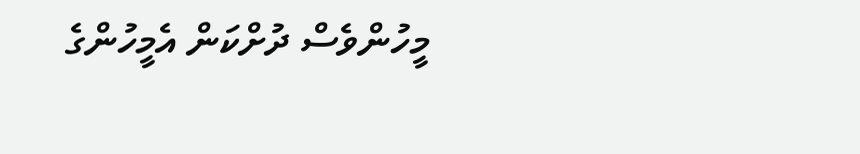މީހުންވެސް ދުށްކަން އެމީހުންގެ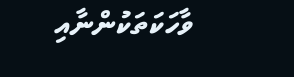ވާހަކަތަކުންނާއި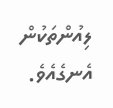ލިއުންތަކުން އެނގެއެވެ.